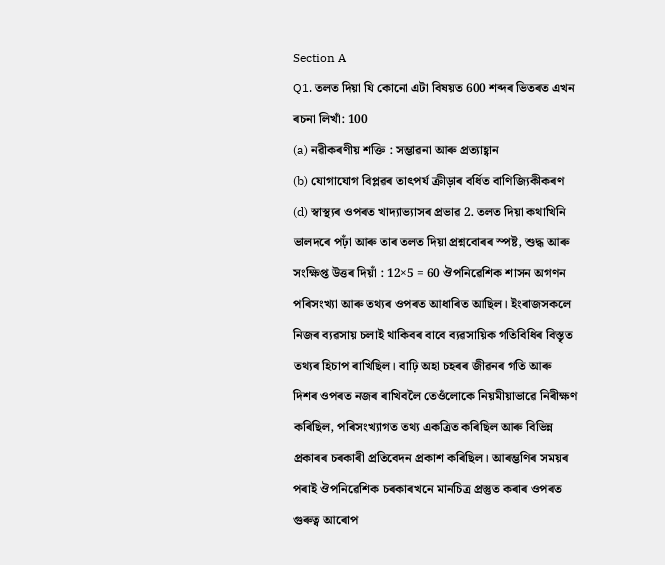Section A
Q1. তলত দিয়া যি কোনো এটা বিষয়ত 600 শব্দৰ ভিতৰত এখন ৰচনা লিখাঁ: 100
(a) নৱীকৰণীয় শক্তি : সম্ভাৱনা আৰু প্ৰত্যাহ্বান
(b) যোগাযোগ বিপ্লৱৰ তাৎপৰ্য ক্ৰীড়াৰ বৰ্ধিত বাণিজ্যিকীকৰণ
(d) স্বাস্থ্যৰ ওপৰত খাদ্যাভ্যাসৰ প্ৰভাৱ 2. তলত দিয়া কথাখিনি ভালদৰে পঢ়াঁ আৰু তাৰ তলত দিয়া প্ৰশ্নবোৰৰ স্পষ্ট, শুদ্ধ আৰু সংক্ষিপ্ত উত্তৰ দিয়াঁ : 12×5 = 60 ঔপনিৱেশিক শাসন অগণন পৰিসংখ্যা আৰু তথ্যৰ ওপৰত আধাৰিত আছিল। ইংৰাজসকলে নিজৰ ব্যৱসায় চলাই থাকিবৰ বাবে ব্যৱসায়িক গতিবিধিৰ বিস্তৃত তথ্যৰ হিচাপ ৰাখিছিল। বাঢ়ি অহা চহৰৰ জীৱনৰ গতি আৰু দিশৰ ওপৰত নজৰ ৰাখিবলৈ তেওঁলোকে নিয়মীয়াভাৱে নিৰীক্ষণ কৰিছিল, পৰিসংখ্যাগত তথ্য একত্ৰিত কৰিছিল আৰু বিভিন্ন প্ৰকাৰৰ চৰকাৰী প্ৰতিবেদন প্ৰকাশ কৰিছিল। আৰম্ভণিৰ সময়ৰ পৰাই ঔপনিৱেশিক চৰকাৰখনে মানচিত্ৰ প্ৰস্তুত কৰাৰ ওপৰত গুৰুত্ব আৰোপ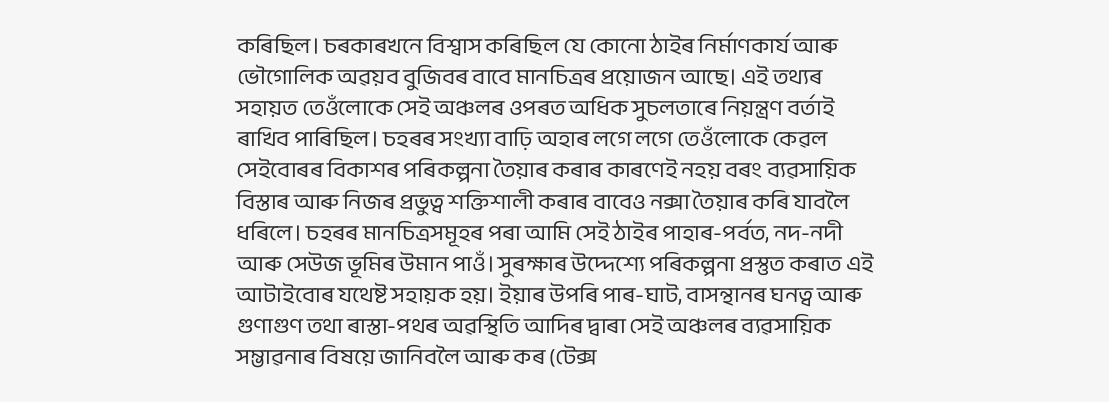কৰিছিল। চৰকাৰখনে বিশ্বাস কৰিছিল যে কোনো ঠাইৰ নিৰ্মাণকাৰ্য আৰু ভৌগোলিক অৱয়ব বুজিবৰ বাবে মানচিত্ৰৰ প্ৰয়োজন আছে। এই তথ্যৰ সহায়ত তেওঁলোকে সেই অঞ্চলৰ ওপৰত অধিক সুচলতাৰে নিয়ন্ত্ৰণ বৰ্তাই ৰাখিব পাৰিছিল। চহৰৰ সংখ্যা বাঢ়ি অহাৰ লগে লগে তেওঁলোকে কেৱল সেইবোৰৰ বিকাশৰ পৰিকল্পনা তৈয়াৰ কৰাৰ কাৰণেই নহয় বৰং ব্যৱসায়িক বিস্তাৰ আৰু নিজৰ প্ৰভুত্ব শক্তিশালী কৰাৰ বাবেও নক্সা তৈয়াৰ কৰি যাবলৈ ধৰিলে। চহৰৰ মানচিত্ৰসমূহৰ পৰা আমি সেই ঠাইৰ পাহাৰ-পৰ্বত, নদ-নদী আৰু সেউজ ভূমিৰ উমান পাওঁ। সুৰক্ষাৰ উদ্দেশ্যে পৰিকল্পনা প্ৰস্তুত কৰাত এই আটাইবোৰ যথেষ্ট সহায়ক হয়। ইয়াৰ উপৰি পাৰ-ঘাট, বাসন্থানৰ ঘনত্ব আৰু গুণাগুণ তথা ৰাস্তা-পথৰ অৱস্থিতি আদিৰ দ্বাৰা সেই অঞ্চলৰ ব্যৱসায়িক সম্ভাৱনাৰ বিষয়ে জানিবলৈ আৰু কৰ (টেক্স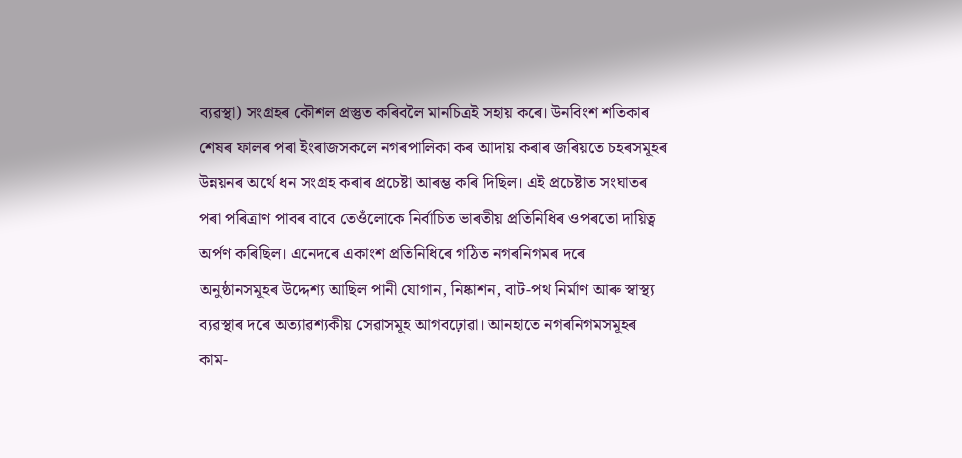ব্যৱস্থা) সংগ্ৰহৰ কৌশল প্ৰস্তুত কৰিবলৈ মানচিত্ৰই সহায় কৰে। উনবিংশ শতিকাৰ শেষৰ ফালৰ পৰা ইংৰাজসকলে নগৰপালিকা কৰ আদায় কৰাৰ জৰিয়তে চহৰসমূহৰ উন্নয়নৰ অৰ্থে ধন সংগ্ৰহ কৰাৰ প্ৰচেষ্টা আৰম্ভ কৰি দিছিল। এই প্ৰচেষ্টাত সংঘাতৰ পৰা পৰিত্ৰাণ পাবৰ বাবে তেওঁলোকে নিৰ্বাচিত ভাৰতীয় প্ৰতিনিধিৰ ওপৰতো দায়িত্ব অৰ্পণ কৰিছিল। এনেদৰে একাংশ প্ৰতিনিধিৰে গঠিত নগৰনিগমৰ দৰে অনুষ্ঠানসমূহৰ উদ্দেশ্য আছিল পানী যোগান, নিষ্কাশন, বাট-পথ নিৰ্মাণ আৰু স্বাস্থ্য ব্যৱস্থাৰ দৰে অত্যাৱশ্যকীয় সেৱাসমূহ আগবঢ়োৱা। আনহাতে নগৰনিগমসমূহৰ কাম-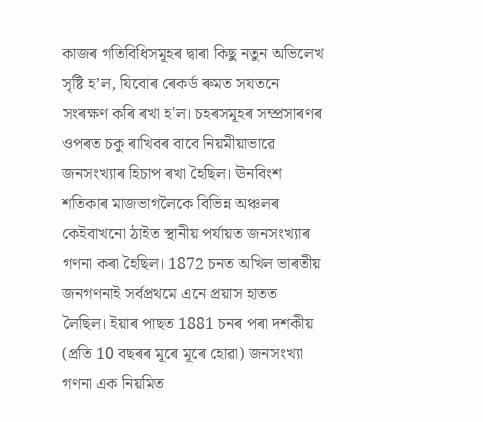কাজৰ গতিবিধিসমূহৰ দ্বাৰা কিছু নতুন অভিলেখ সৃষ্টি হ’ল, যিবোৰ ৰেকৰ্ড ৰুমত সযতনে সংৰক্ষণ কৰি ৰখা হ'ল। চহৰসমূহৰ সম্প্ৰসাৰণৰ ওপৰত চকু ৰাখিবৰ বাবে নিয়মীয়াভাৱে জনসংখ্যাৰ হিচাপ ৰখা হৈছিল। ঊনবিংশ শতিকাৰ মাজভাগলৈকে বিভিন্ন অঞ্চলৰ কেইবাখনো ঠাইত স্থানীয় পৰ্যায়ত জনসংখ্যাৰ গণনা কৰা হৈছিল। 1872 চনত অখিল ভাৰতীয় জনগণনাই সৰ্বপ্ৰথমে এনে প্ৰয়াস হাতত লৈছিল। ইয়াৰ পাছত 1881 চনৰ পৰা দশকীয় (প্ৰতি 10 বছৰৰ মূৰে মূৰে হোৱা) জনসংখ্যা গণনা এক নিয়মিত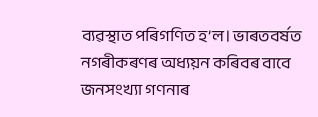ব্যৱস্থাত পৰিগণিত হ’ল। ভাৰতবৰ্ষত নগৰীকৰণৰ অধ্যয়ন কৰিবৰ বাবে জনসংখ্যা গণনাৰ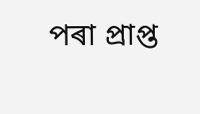পৰা প্ৰাপ্ত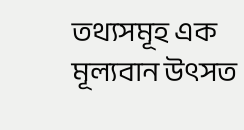তথ্যসমূহ এক মূল্যবান উৎসত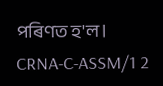পৰিণত হ'ল। CRNA-C-ASSM/1 2